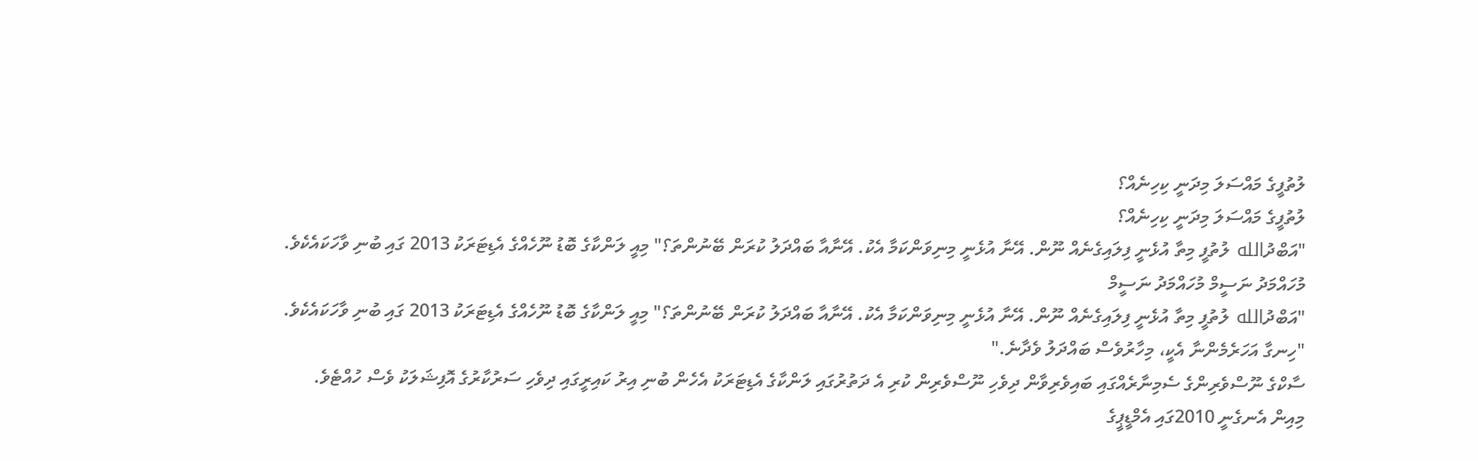ލުތުފީގެ މައްސަލަ މިދަނީ ކިހިނެއް؟
ލުތުފީގެ މައްސަލަ މިދަނީ ކިހިނެއް؟
"އަބްދުالله ލުތުފީ މިތާ އުޅެނީ ފިލައިގެނެއް ނޫން. އޭނާ އުޅެނީ މިނިވަންކަމާ އެކު. އޭނާއާ ބައްދަލު ކުރަން ބޭނުންތަ؟" މިއީ ލަންކާގެ ބޮޑު ނޫހެއްގެ އެޑިޓަރަކު 2013 ގައި ބުނި ވާހަކައެކެވެ.
މުހައްމަދު ނަސީމް މުހައްމަދު ނަސީމް
"އަބްދުالله ލުތުފީ މިތާ އުޅެނީ ފިލައިގެނެއް ނޫން. އޭނާ އުޅެނީ މިނިވަންކަމާ އެކު. އޭނާއާ ބައްދަލު ކުރަން ބޭނުންތަ؟" މިއީ ލަންކާގެ ބޮޑު ނޫހެއްގެ އެޑިޓަރަކު 2013 ގައި ބުނި ވާހަކައެކެވެ.
"ހިނގާ އަހަރެމެންނާ އެކީ، މިހާރުވެސް ބައްދަލު ވެދާނެ."
ސާކްގެ ނޫސްވެރިންގެ ސެމިނާރެއްގައި ބައިވެރިވާން ދިވެހި ނޫސްވެރިން ކުރި އެ ދަތުރުގައި ލަންކާގެ އެޑިޓަރަކު އެހެން ބުނި އިރު ކައިރީގައި ދިވެހި ސަރުކާރުގެ އޮފިޝަލަކު ވެސް ހުއްޓެވެ.
މިއިން އެނގެނީ 2010ގައި އެމްޑީޕީގެ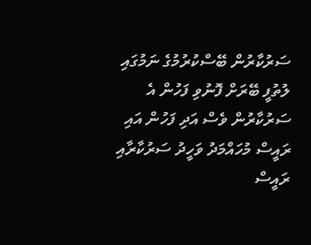ސަރުކާރުން ބޭސްކުރުމުގެ ނަމުގައި ލުތުފީ ބޭރަށް ފޮނުވި ފަހުން އެ ސަރުކާރުން ވެސް އަދި ފަހުން އައި ރައީސް މުހައްމަދު ވަހީދު ސަރުކާރާއި ރައީސް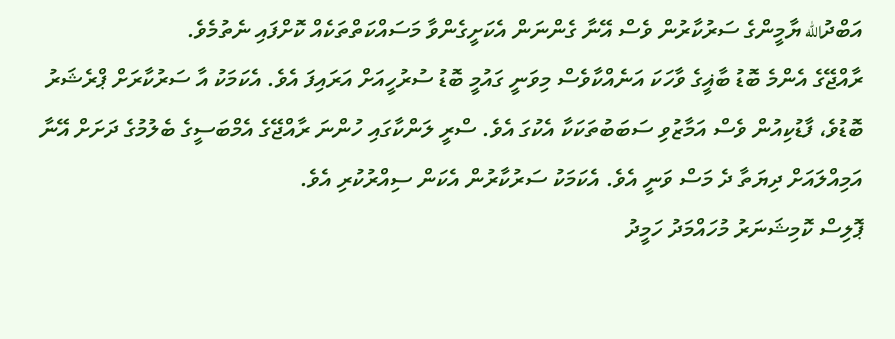އަބްދުالله ޔާމީންގެ ސަރުކާރުން ވެސް އޭނާ ގެންނަން އެކަށީގެންވާ މަސައްކަތްތަކެއް ކޮށްފައި ނެތުމެވެ.
ރާއްޖޭގެ އެންމެ ބޮޑު ބާޣީގެ ވާހަކަ އަނެއްކާވެސް މިވަނީ ގައުމީ ބޮޑު ސުރުހީއަށް އަރައިފަ އެވެ. އެކަމަކު އާ ސަރުކާރަށް ޕްރެޝަރު ބޮޑުވެ، ފާޑުކިއުން ވެސް އަމާޒުވި ސަބަބުތަކަކާ އެކުގަ އެވެ. ސްރީ ލަންކާގައި ހުންނަ ރާއްޖޭގެ އެމްބަސީގެ ބެލުމުގެ ދަށަށް އޭނާ އަމިއްލައަށް ދިޔަތާ ދެ މަސް ވަނީ އެވެ. އެކަމަކު ސަރުކާރުން އެކަން ސިއްރުކުރި އެވެ.
ޕޮލިސް ކޮމިޝަނަރު މުހައްމަދު ހަމީދު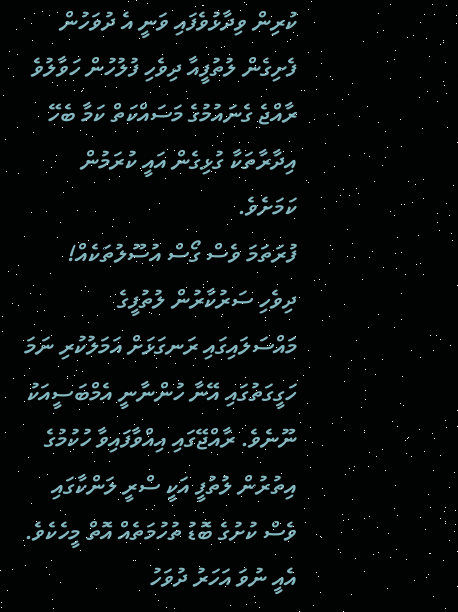ކުރިން ވިދާޅުވެފައި ވަނީ އެ ދުވަހުން ފެށިގެން ލުތުފީއާ ދިވެހި ފުލުހުން ހަވާލުވެ ރާއްޖެ ގެނައުމުގެ މަސައްކަތް ކަމާ ބެހޭ އިދާރާތަކާ ގުޅިގެން އައީ ކުރަމުން ކަމަށެވެ.
ފުރަތަމަ ވެސް ގޯސް އުސޫލުތަކެއް!
ދިވެހި ސަރުކާރުން ލުތުފީގެ މައްސަލައިގައި ރަނގަޅަށް އަމަލުކުރި ނަމަ ހަގީގަތުގައި އޭނާ ހުންނާނީ އެމްބަސީއަކު ނޫނެވެ. ރާއްޖޭގައި އިއްވާފައިވާ ހުކުމުގެ އިތުރުން ލުތުފީ އަކީ ސްރީ ލަންކާގައި ވެސް ކުށުގެ ބޮޑު ތުހުމަތެއް އޮތް މީހެކެވެ. އެއީ ނުވަ އަހަރު ދުވަހު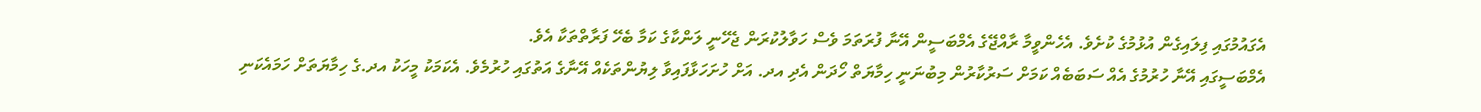އެގައުމުގައި ފިލައިގެން އުޅުމުގެ ކުށެވެ. އެހެންވީމާ ރާއްޖޭގެ އެމްބަސީން އޭނާ ފުރަތަމަ ވެސް ހަވާލުކުރަން ޖެހޭނީ ލަންކާގެ ކަމާ ބެހޭ ފަރާތްތަކާ އެވެ.
އެމްބަސީގައި އޭނާ ހުރުމުގެ އެއް ސަބަބެއް ކަމަށް ސަރުކާރުން މިބުނަނީ ހިމާޔަތް ހޯދަން އެދި އދ. އަށް ހުށަހަޅާފައިވާ ލިޔުންތަކެއް އޭނާގެ އަތުގައި ހުރުމެވެ. އެކަމަކު މީހަކު އދ.ގެ ހިމާޔަތަށް ހަމައެކަނި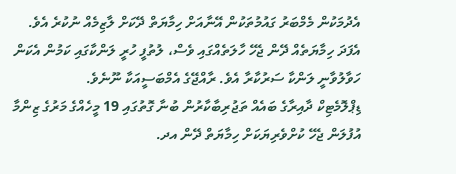އެދުމަކުން މެމްބަރު ގައުމުތަކުން އޭނާއަށް ހިމާޔަތް ދޭކަށް ލާޒިމެއް ނުކުރެ އެވެ. އެފަދަ ހިމާޔަތެއް ދޭން ޖެހޭ ހާލަތެއްގައި ވެސް، ލުތުފީ ހުރީ ލަންކާގައި ކަމުން އެކަން ހަވާލުވާނީ ލަންކާ ސަރުކާރާ އެވެ. ރާއްޖޭގެ އެމްބަސީއަކާ ނޫނެވެ.
ޑިޕްލޮމެޓިކް ދާއިރާގެ ބައެއް ތަޖުރިބާކާރުން ބުނާ ގޮތުގައި 19 މީހެއްގެ މަރުގެ ޒިންމާ އުފުލަން ޖެހޭ ކުށްވެރިޔަކަށް ހިމާޔަތް ދޭން އދ.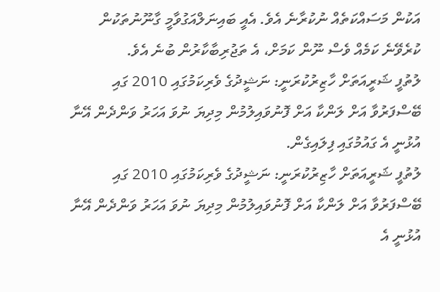އަކުން މަސައްކަތެއް ނުކުރާނެ އެވެ. އެއީ ބައިނަލްއަގުވާމީ ގާނޫނުތަކުން ކުރެވޭނެ ކަމެއް ވެސް ނޫން ކަމަށް، އެ ތަޖުރިބާކާރުން ބުނެ އެވެ.
ލުތުފީ ޝަރީއަތަށް ހާޒިރުކުރަނީ: ނަޝީދުގެ ވެރިކަމުގައި 2010 ގައި ބޭސްފަރުވާ އަށް ލަންކާ އަށް ފޮނުވައިލުމުން މިދިޔަ ނުވަ އަހަރު ވަންދެން އޭނާ އުޅުނީ އެ ގައުމުގައި ފިލައިގެން.
ލުތުފީ ޝަރީއަތަށް ހާޒިރުކުރަނީ: ނަޝީދުގެ ވެރިކަމުގައި 2010 ގައި ބޭސްފަރުވާ އަށް ލަންކާ އަށް ފޮނުވައިލުމުން މިދިޔަ ނުވަ އަހަރު ވަންދެން އޭނާ އުޅުނީ އެ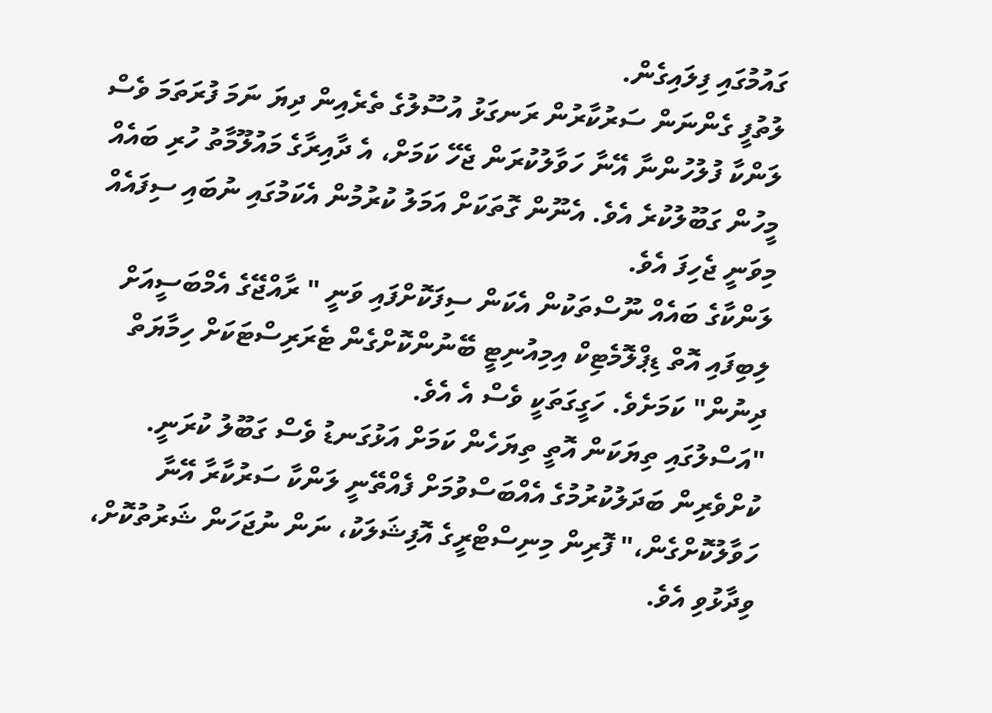ގައުމުގައި ފިލައިގެން.
ލުތުފީ ގެންނަން ސަރުކާރުން ރަނގަޅު އުސޫލުގެ ތެރެއިން ދިޔަ ނަމަ ފުރަތަމަ ވެސް ލަންކާ ފުލުހުންނާ އޭނާ ހަވާލުކުރަން ޖެހޭ ކަމަށް، އެ ދާއިރާގެ މައުލޫމާތު ހުރި ބައެއް މީހުން ގަބޫލުކުރެ އެވެ. އެނޫން ގޮތަކަށް އަމަލު ކުރުމުން އެކަމުގައި ނުބައި ސިފައެއް މިވަނީ ޖެހިފަ އެވެ.
ލަންކާގެ ބައެއް ނޫސްތަކުން އެކަން ސިފަކޮށްފައި ވަނީ " ރާއްޖޭގެ އެމްބަސީއަށް ލިބިފައި އޮތް ޑިޕްލޮމެޓިކް އިމިއުނިޓީ ބޭނުންކޮށްގެން ޓެރަރިސްޓަކަށް ހިމާޔަތް ދިނުން" ކަމަށެވެ. ހަގީގަތަކީ ވެސް އެ އެވެ.
"އަސްލުގައި ތިޔަކަން އޮތީ ތިޔަހެން ކަމަށް އަޅުގަނޑު ވެސް ގަބޫލު ކުރަނީ. ކުށްވެރިން ބަދަލުކުރުމުގެ އެއްބަސްވުމަށް ފެއްތޭނީ ލަންކާ ސަރުކާރާ އޭނާ ހަވާލުކޮށްގެން،" ފޮރިން މިނިސްޓްރީގެ އޮފިޝަލަކު، ނަން ނުޖަހަން ޝަރުތުކޮށް، ވިދާޅުވި އެވެ.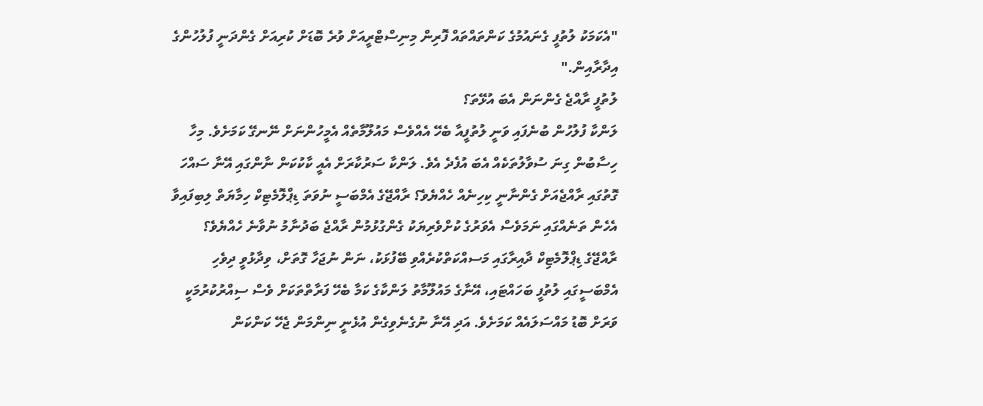"އެކަމަކު ލުތުފީ ގެނައުމުގެ ކަންތައްތައް ފޮރިން މިނިސްޓްރީއަށް ވުރެ ބޮޑަށް ކުރިއަށް ގެންދަނީ ފުލުހުންގެ އިދާރާއިން."
ލުތުފީ ރާއްޖެ ގެންނަން އެބަ އުޅޭތަ؟
ލަންކާ ފުލުހުން ބުނެފައި ވަނީ ލުތުފީއާ ބެހޭ އެއްވެސް މައުލޫމާތެއް އެމީހުންނަށް ނޭނގޭ ކަމަށެވެ. މިހާ ހިސާބުން ގިނަ ސުވާލުތަކެއް އެބަ އުފެދެ އެވެ. ލަންކާ ސަރުކާރަށް އެއީ ކާކުކަން ނާންގައި އޭނާ ސައްހަ ގޮތުގައި ރާއްޖެއަށް ގެންނާނީ ކިހިނެއް ހެއްޔެވެ؟ ރާއްޖޭގެ އެމްބަސީ ނުވަތަ ޑިޕްލޮމެޓިކް ހިމާޔަތް ލިބިފައިވާ އެހެން ތަނެއްގައި ނަމަވެސް އެވަރުގެ ކުށްވެރިޔަކު ގެންގުޅުމުން ރާއްޖެ ބަދުނާމު ނުވާނެ ހެއްޔެވެ؟
ރާއްޖޭގެ ޑިޕްލޮމެޓިކް ދާއިރާގައި މަސއްކަތްކުރެއްވި ބޭފުޅަކު، ނަން ނުޖަހާ ގޮތަށް، ވިދާޅުވީ ދިވެހި އެމްބަސީގައި ލުތުފީ ބަހައްޓައި، އޭނާގެ މައުލޫމާތު ލަންކާގެ ކަމާ ބެހޭ ފަރާތްތަކަށް ވެސް ސިއްރުކުރުމަކީ ވަރަށް ބޮޑު މައްސަލައެއް ކަމަށެވެ. އަދި އޭނާ ނުގެނެވިގެން އުޅެނީ ނިންމަން ޖެހޭ ކަންކަން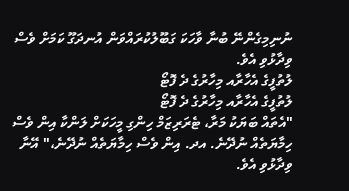ނުނިމިގެންނޭ ބުނާ ވާހަކަ ގަބޫލުކުރައްވަން އުނދަގޫ ކަމަށް ވެސް ވިދާޅުވި އެވެ.
ލުތުފީގެ އެހާރާއ މިހާރުގެ ދެ ފޮޓޯ
ލުތުފީގެ އެހާރާއ މިހާރުގެ ދެ ފޮޓޯ
"އެތައް ބަޔަކު މަރާ، ޓެރަރިޒަމް ހިންގި މީހަކަށް ލަންކާ އިން ވެސް ހިމާޔަތެއް ނުދޭނެ. އދ. އިން ވެސް ހިމާޔަތެއް ނުދޭނެ،" އޭނާ ވިދާޅުވި އެވެ.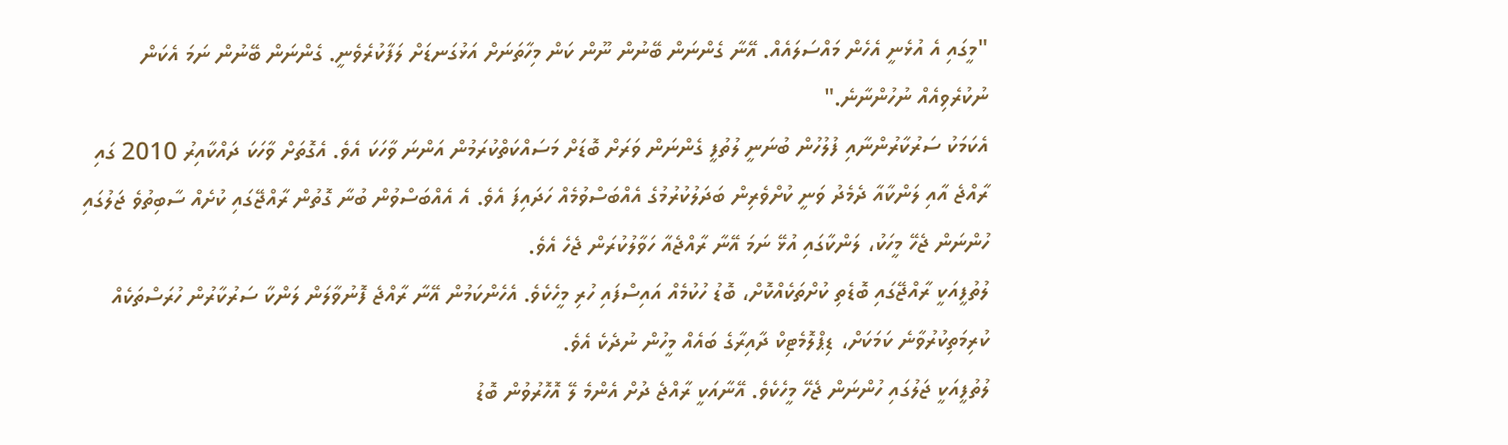"މީގައި އެ އުޅެނީ އެހެން މައްސަލައެއް. އޭނާ ގެންނަން ބޭނުން ނޫން ކަން މިހާތަނަށް އަޅުގަނޑަށް ލަފާކުރެވެނީ. ގެންނަން ބޭނުން ނަމަ އެކަން ނުކުރެވިއެއް ނުހުންނާނެ."
އެކަމަކު ސަރުކާރުންނާއި ފުލުހުން ބުނަނީ ލުތުފީ ގެންނަން ވަރަށް ބޮޑަށް މަސައްކަތްކުރަމުން އަންނަ ވާހަކަ އެވެ. އެގޮތަށް ވާހަކަ ދައްކާއިރު 2010 ގައި ރާއްޖެ އާއި ލަންކާއާ ދެމެދު ވަނީ ކުށްވެރިން ބަދަލުކުރުމުގެ އެއްބަސްވުމެއް ހަދައިފަ އެވެ. އެ އެއްބަސްވުން ބުނާ ގޮތުން ރާއްޖޭގައި ކުށެއް ސާބިތުވެ ޖަލުގައި ހުންނަން ޖެހޭ މީހަކު، ލަންކާގައި އުޅޭ ނަމަ އޭނާ ރާއްޖެއާ ހަވާލުކުރަން ޖެހެ އެވެ.
ލުތުފީއަކީ ރާއްޖޭގައި ބޮޑެތި ކުށްތަކެއްކޮށް، ބޮޑު ހުކުމެއް އައިސްފައި ހުރި މީހެކެވެ. އެހެންކަމުން އޭނާ ރާއްޖެ ފޮނުވާލަން ލަންކާ ސަރުކާރުން ހުރަސްތަކެއް ކުރިމަތިކުރުވާނެ ކަމަކަށް، ޑިޕްލޮމެޓިކް ދާއިރާގެ ބައެއް މީހުން ނުދެކެ އެވެ.
ލުތުފީއަކީ ޖަލުގައި ހުންނަން ޖެހޭ މީހެކެވެ. އޭނާއަކީ ރާއްޖެ ދުށް އެންމެ ލޭ އޮހޮރުވުން ބޮޑު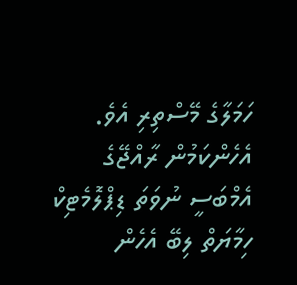ހަމަލާގެ މޭސްތިރި އެވެ. އެހެންކަމުން ރާއްޖޭގެ އެމްބަސީ ނުވަތަ ޑިޕްލޮމެޓިކް ހިމާޔަތް ލިބޭ އެހެން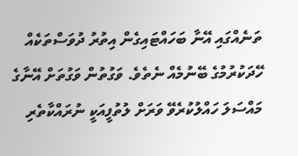ތަނެއްގައި އޭނާ ބަހައްޓައިގެން އިތުރު ދުވަސްތަކެއް ހޭދަކުރުމުގެ ބޭނުމެއް ނެތެވެ. ވަގުތުން ވަގުތަށް އޭނާގެ މައްސަލަ ހައްލުކުރެވޭ ވަރަށް ލުތުފީއަކީ ނުރައްކާތެރި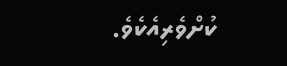ކުށްވެރިއެކެވެ.